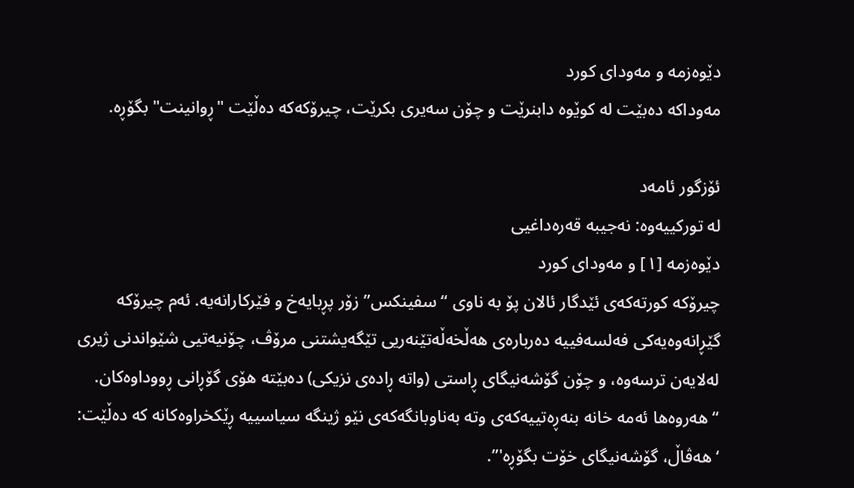دێوەزمە و مەودای کورد
مەوداکە دەبێت لە کوێوە دابنرێت و چۆن سەیری بکرێت، چیرۆکەکە دەڵێت "ڕوانینت" بگۆڕە.

ئۆزگور ئامەد
لە تورکییەوە: نەجیبە قەرەداغیی
دێوەزمە [١] و مەودای کورد
چیرۆکە کورتەکەی ئێدگار ئالان پۆ بە ناوی “سفینکس” زۆر پڕبایەخ و فێرکارانەیە. ئەم چیرۆکە گێڕانەوەیەکی فەلسەفییە دەربارەی هەڵخەڵەتێنەریی تێگەیشتنی مرۆڤ، چۆنیەتیی شێواندنی ژیری لەلایەن ترسەوە، و چۆن گۆشەنیگای ڕاستی (واتە ڕادەی نزیکی) دەبێتە هۆی گۆڕانی ڕووداوەکان. “هەروەها ئەمە خانە بنەڕەتییەکەی وتە بەناوبانگەکەی نێو ژینگە سیاسییە ڕێکخراوەکانە کە دەڵێت: ‘هەڤاڵ، گۆشەنیگای خۆت بگۆڕە'”.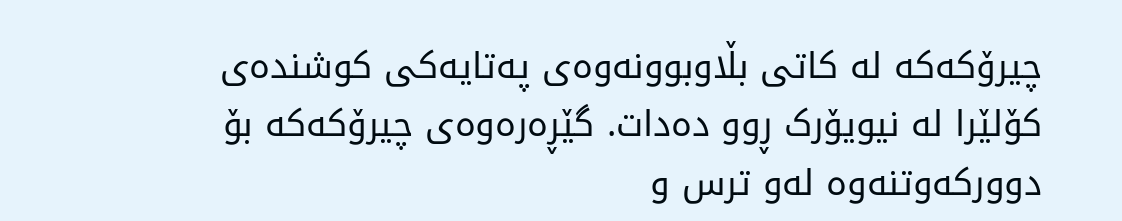چیرۆکەکە لە کاتی بڵاوبوونەوەی پەتایەکی کوشندەی کۆلێرا لە نیویۆرک ڕوو دەدات. گێڕەرەوەی چیرۆکەکە بۆ دوورکەوتنەوە لەو ترس و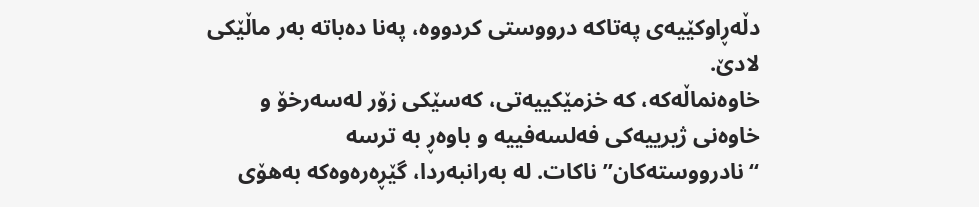دڵەڕاوکێیەی پەتاکە درووستی کردووە، پەنا دەباتە بەر ماڵێکی لادێ.
خاوەنماڵەکە، کە خزمێکییەتی، کەسێکی زۆر لەسەرخۆ و خاوەنی ژیرییەکی فەلسەفییە و باوەڕ بە ترسە “نادرووستەکان” ناکات. لە بەرانبەردا، گێڕەرەوەکە بەهۆی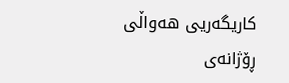کاریگەریی هەواڵی ڕۆژانەی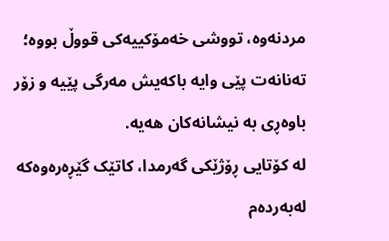مردنەوە، تووشی خەمۆکییەکی قووڵ بووە؛ تەنانەت پێی وایە باکەیش مەرگی پێیە و زۆر باوەڕی بە نیشانەکان هەیە.
لە کۆتایی ڕۆژێکی گەرمدا، کاتێک گێڕەرەوەکە لەبەردەم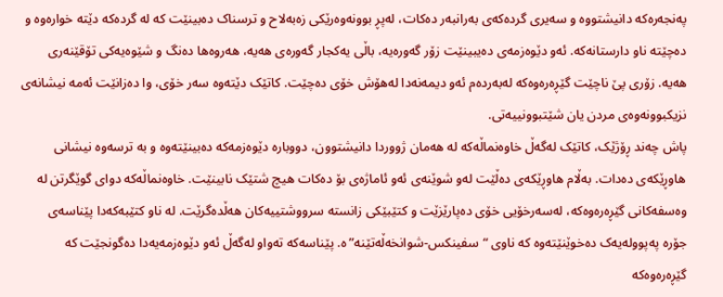پەنجەرەکە دانیشتووە و سەیری گردەکەی بەرانبەر دەکات، لەپڕ بوونەوەرێکی زەبەلاح و ترسناک دەبینێت کە لە گردەکە دێتە خوارەوە و دەچێتە ناو دارستانەکە. ئەو دێوەزمەی دەیبینێت زۆر گەورەیە، باڵی یەکجار گەورەی هەیە، هەروەها دەنگ و شێوەیەکی تۆقێنەری هەیە. زۆری پێ ناچێت گێڕەرەوەکە لەبەردەم ئەو دیمەنەدا لەهۆش خۆی دەچێت. کاتێک دێتەوە سەر خۆی، وا دەزانێت ئەمە نیشانەی نزیکبوونەوەی مردن یان شێتبوونییەتی.
پاش چەند ڕۆژێک، کاتێک لەگەڵ خاوەنماڵەکە لە هەمان ژووردا دانیشتوون، دووبارە دێوەزمەکە دەبینێتەوە و بە ترسەوە نیشانی هاوڕێکەی دەدات. بەڵام هاوڕێکەی دەڵێت لەو شوێنەی ئەو ئاماژەی بۆ دەکات هیچ شتێک نابینێت. خاوەنماڵەکە دوای گوێگرتن لە وەسفەکانی گێڕەرەوەکە، لەسەرخۆیی خۆی دەپارێزێت و کتێبێکی زانستە سرووشتییەکان هەڵدەگرێت. لە ناو کتێبەکەدا پێناسەی جۆرە پەپوولەیەک دەخوێنێتەوە کە ناوی “سفینکس-شوانخەڵەتێنە”ە. پێناسەکە تەواو لەگەڵ ئەو دێوەزمەیەدا دەگونجێت کە گێڕەرەوەکە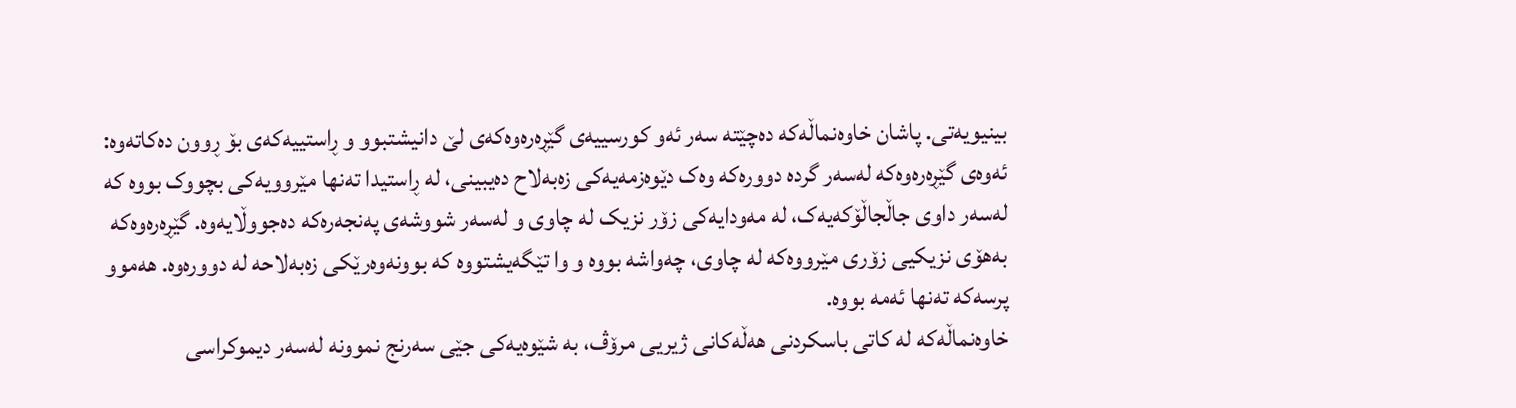بینیویەتی. پاشان خاوەنماڵەکە دەچێتە سەر ئەو کورسییەی گێڕەرەوەکەی لێ دانیشتبوو و ڕاستییەکەی بۆ ڕوون دەکاتەوە: ئەوەی گێڕەرەوەکە لەسەر گردە دوورەکە وەک دێوەزمەیەکی زەبەلاح دەیبینی، لە ڕاستیدا تەنها مێروویەکی بچووک بووە کە لەسەر داوی جاڵجاڵۆکەیەک، لە مەودایەکی زۆر نزیک لە چاوی و لەسەر شووشەی پەنجەرەکە دەجووڵایەوە. گێڕەرەوەکە بەهۆی نزیکیی زۆری مێرووەکە لە چاوی، چەواشە بووە و وا تێگەیشتووە کە بوونەوەرێکی زەبەلاحە لە دوورەوە. هەموو پرسەکە تەنها ئەمە بووە.
خاوەنماڵەکە لە کاتی باسکردنی هەڵەکانی ژیریی مرۆڤ، بە شێوەیەکی جێی سەرنج نموونە لەسەر دیموکراسی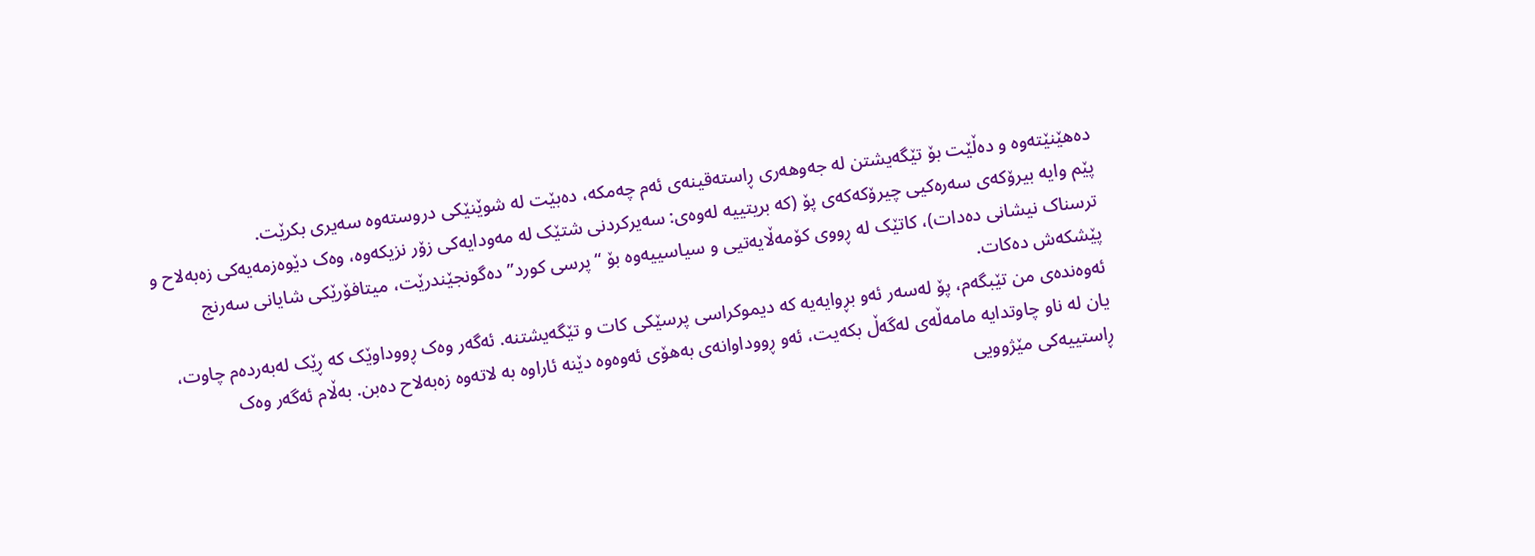دەهێنێتەوە و دەڵێت بۆ تێگەیشتن لە جەوهەری ڕاستەقینەی ئەم چەمکە، دەبێت لە شوێنێکی دروستەوە سەیری بکرێت.
پێم وایە بیرۆکەی سەرەکیی چیرۆکەکەی پۆ (کە بریتییە لەوەی: سەیرکردنی شتێک لە مەودایەکی زۆر نزیکەوە، وەک دێوەزمەیەکی زەبەلاح و ترسناک نیشانی دەدات)، کاتێک لە ڕووی کۆمەڵایەتیی و سیاسییەوە بۆ “پرسی کورد” دەگونجێندرێت، میتافۆرێکی شایانی سەرنج پێشکەش دەکات.
ئەوەندەی من تێبگەم، پۆ لەسەر ئەو بڕوایەیە کە دیموکراسی پرسێکی کات و تێگەیشتنە. ئەگەر وەک ڕووداوێک کە ڕێک لەبەردەم چاوت، یان لە ناو چاوتدایە مامەڵەی لەگەڵ بکەیت، ئەو ڕووداوانەی بەهۆی ئەوەوە دێنە ئاراوە بە لاتەوە زەبەلاح دەبن. بەڵام ئەگەر وەک ڕاستییەکی مێژوویی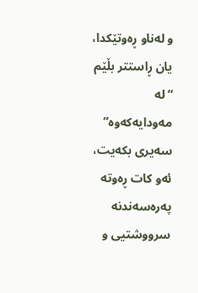و لەناو ڕەوتێکدا، یان ڕاستتر بڵێم “لە مەودایەکەوە” سەیری بکەیت، ئەو کات ڕەوتە پەرەسەندنە سرووشتیی و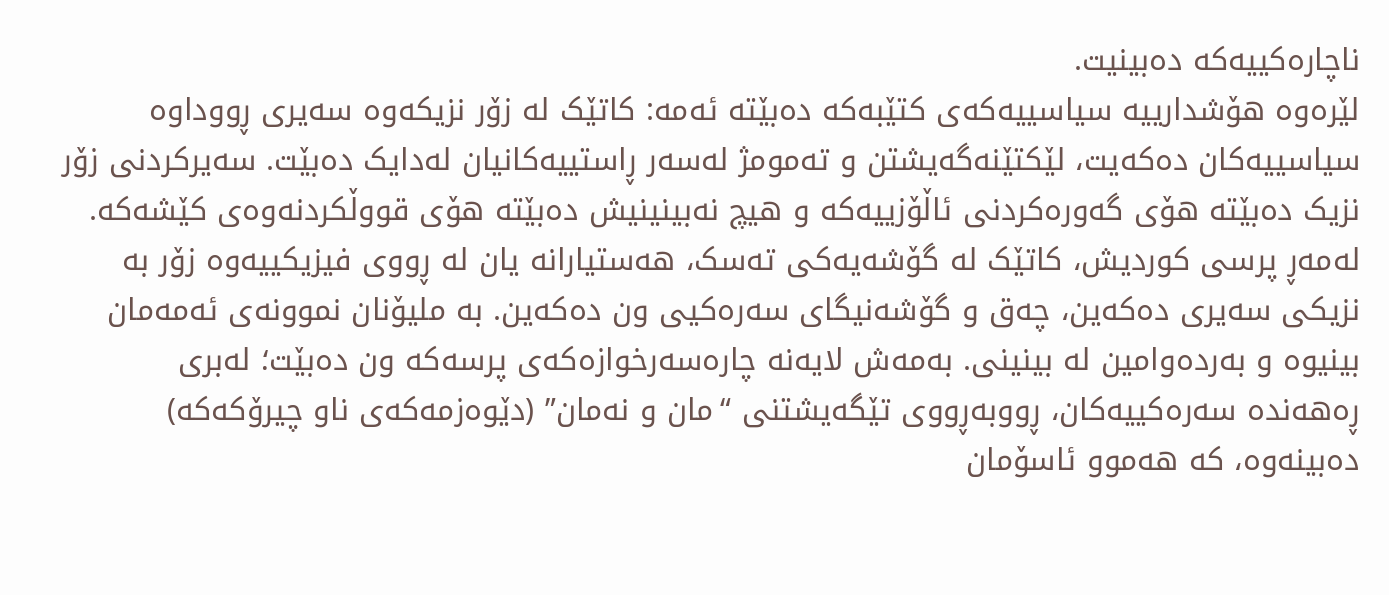ناچارەکییەکە دەبینیت.
لێرەوە هۆشدارییە سیاسییەکەی کتێبەکە دەبێتە ئەمە: کاتێک لە زۆر نزیکەوە سەیری ڕووداوە سیاسییەکان دەکەیت، لێکتێنەگەیشتن و تەمومژ لەسەر ڕاستییەکانیان لەدایک دەبێت. سەیرکردنی زۆر نزیک دەبێتە هۆی گەورەکردنی ئاڵۆزییەکە و هیچ نەبینینیش دەبێتە هۆی قووڵکردنەوەی کێشەکە.
لەمەڕ پرسی کوردیش، کاتێک لە گۆشەیەکی تەسک، هەستیارانە یان لە ڕووی فیزیکییەوە زۆر بە نزیکی سەیری دەکەین، چەق و گۆشەنیگای سەرەکیی ون دەکەین. بە ملیۆنان نموونەی ئەمەمان بینیوە و بەردەوامین لە بینینی. بەمەش لایەنە چارەسەرخوازەکەی پرسەکە ون دەبێت؛ لەبری ڕەهەندە سەرەکییەکان، ڕووبەڕووی تێگەیشتنی “مان و نەمان” (دێوەزمەکەی ناو چیرۆکەکە) دەبینەوە، کە هەموو ئاسۆمان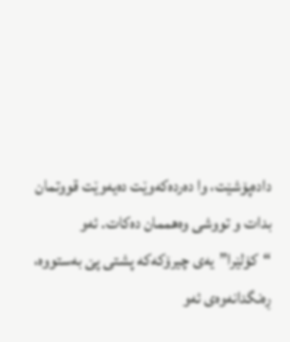دادەپۆشێت، وا دەردەکەوێت دەیەوێت قووتمان بدات و تووشی وەهممان دەکات. ئەو “کۆلێرا”یەی چیرۆکەکە پشتی پێ بەستووە، ڕەنگدانەوەی ئەو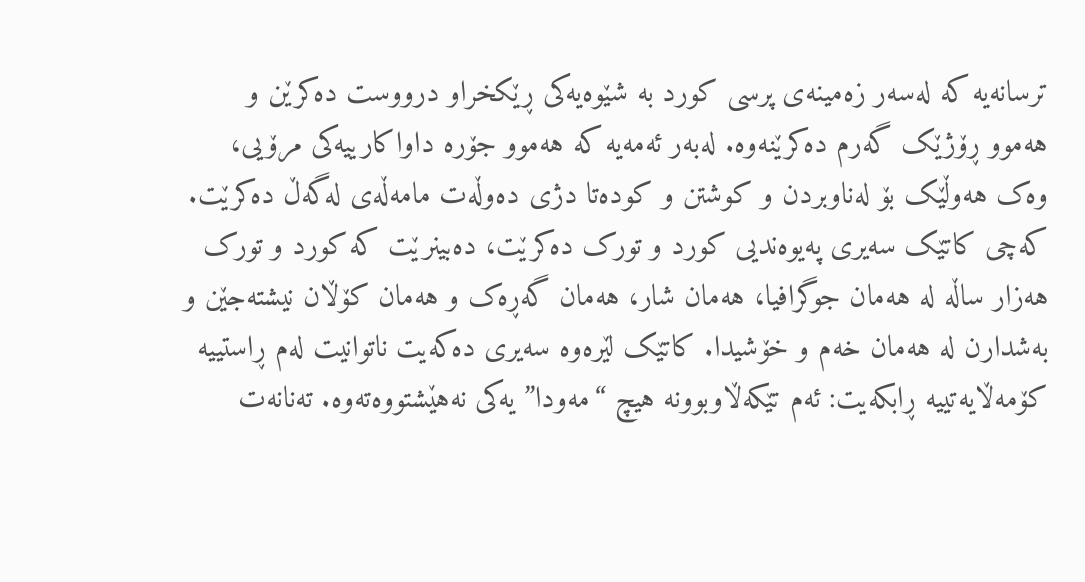ترسانەیە کە لەسەر زەمینەی پرسی کورد بە شێوەیەکی ڕێکخراو درووست دەکرێن و هەموو ڕۆژێک گەرم دەکرێنەوە. لەبەر ئەمەیە کە هەموو جۆرە داواکارییەکی مرۆیی، وەک هەوڵێک بۆ لەناوبردن و کوشتن و کودەتا دژی دەوڵەت مامەڵەی لەگەڵ دەکرێت.
کەچی کاتێک سەیری پەیوەندیی کورد و تورک دەکرێت، دەبینرێت کە کورد و تورک هەزار ساڵە لە هەمان جوگرافیا، هەمان شار، هەمان گەڕەک و هەمان کۆڵان نیشتەجێن و بەشدارن لە هەمان خەم و خۆشیدا. کاتێک لێرەوە سەیری دەکەیت ناتوانیت لەم ڕاستییە کۆمەڵایەتییە ڕابکەیت: ئەم تێکەڵاوبوونە هیچ “مەودا”یەکی نەهێشتووەتەوە. تەنانەت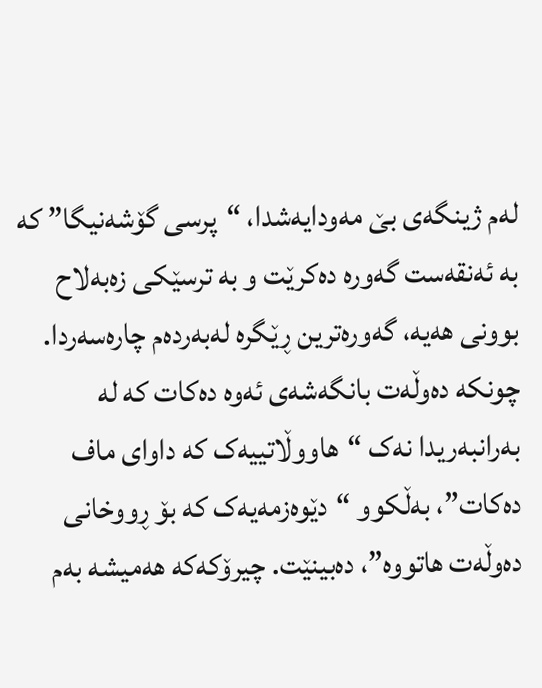لەم ژینگەی بێ مەودایەشدا، “پرسی گۆشەنیگا” کە بە ئەنقەست گەورە دەکرێت و بە ترسێکی زەبەلاح بوونی هەیە، گەورەترین ڕێگرە لەبەردەم چارەسەردا. چونکە دەوڵەت بانگەشەی ئەوە دەکات کە لە بەرانبەریدا نەک “هاووڵاتییەک کە داوای ماف دەکات”، بەڵکوو “دێوەزمەیەک کە بۆ ڕووخانی دەوڵەت هاتووە”، دەبینێت. چیرۆکەکە هەمیشە بەم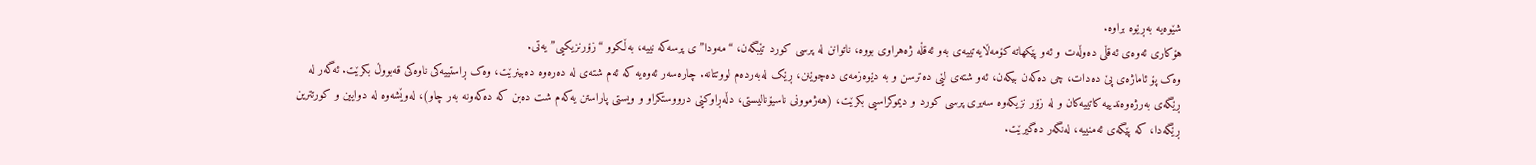شێوەیە بەڕێوە براوە.
هۆکاری ئەوەی ئەقڵی دەوڵەت و ئەو پێکهاتە کۆمەڵایەتییەی بەو ئەقڵە ژەهراوی بووە، ناتوانن لە پرسی کورد تێبگەن، “مەودا”ی پرسەکە نییە، بەڵکوو “زۆرنزیکیی”یەتی.
وەک پۆ ئاماژەی پێ دەدات، چی دەکەن بیکەن، ئەو شتەی لێی دەترسن و بە دێوەزمەی دەچوێنن، ڕێک لەبەردەم لووتتانە. چارەسەر ئەوەیە کە ئەم شتەی لە دەرەوە دەبینرێت، وەک ڕاستییەکی ناوەکی قەبووڵ بکرێت. ئەگەر لە ڕێگەی بەرژەوەندییە کاتییەکان و لە زۆر نزیکەوە سەیری پرسی کورد و دیموکراسیی بکرێت، (هەژموونی ناسیۆنالیستی، دڵەڕاوکێی درووستکراو و ویستی پاراستن یەکەم شت دەبن کە دەکەونە بەر چاو)، لەوێشەوە لە دوایین و کورتترین ڕێگەدا، کە پێگەی ئەمنییە، لەنگەر دەگیرێت.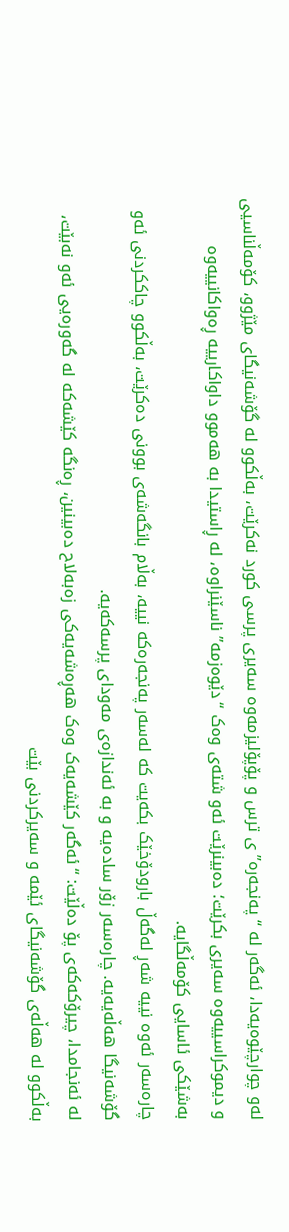لەو چوارچێوەیەدا، ئەگەر لە “پەنجەرە”ی ترس و پۆپۆلیزمەوە سەیری پرسی کورد نەکرێت، بەڵکوو لە گۆشەنیگای مێژوو، کۆمەڵناسیی و دیموکراسییەوە سەیری بکرێت؛ دەبینرێت ئەو شتەی وەک “دێوەزمە” ناسێنراوە، لە ڕاستیدا بە هەموو داواکارییە ڕەواکانییەوە بەشێکی ئاسایی کۆمەڵگایە.
چارەسەر ئەوە نییە شەڕ لەگەڵ بارودۆخێک بکەیت کە لەسەر پەنجەرەکە نییە، بەڵام بانگەشەی بوونی دەکرێت، بەڵکوو چاککردنی ئەو گۆشەنیگا هەڵەیەیە. چارەسەر زۆر سادەیە و بە ئەندازەی مەودای پرسەکەیە.
لە ئەنجامدا، چیرۆکەکەی پۆ دەڵێت: “ئەگەر کێشەیەک وەک هەڕەشەیەکی زەبەلاح دەبینین، ڕەنگە کێشەکە لە گەورەیی ئەو نەبێت، بەڵکوو لە هەڵەی گۆشەنیگای ئێمە و سەیرکردنی بێت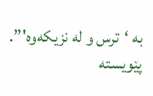بە ‘ترس و لە نزیکەوە'”. پێویستە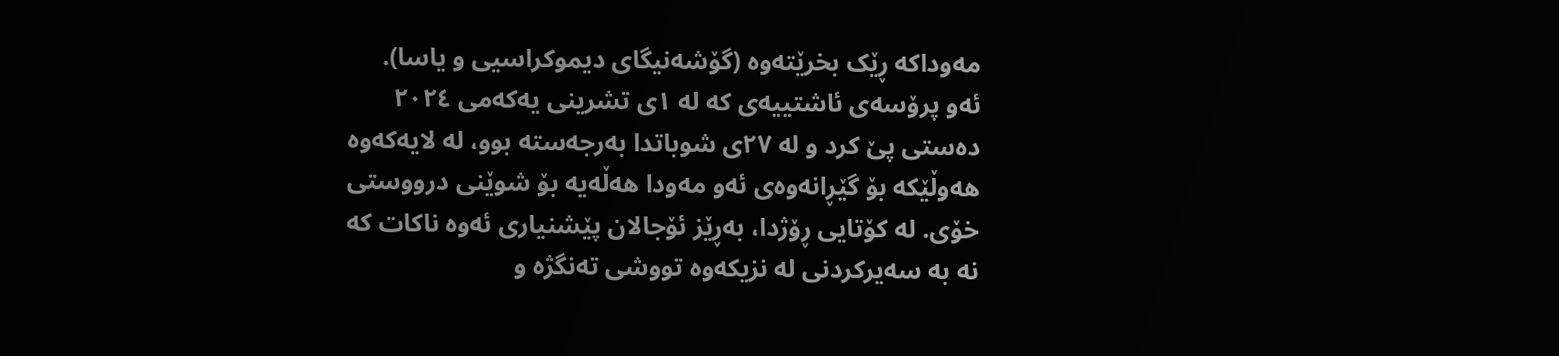مەوداکە ڕێک بخرێتەوە (گۆشەنیگای دیموکراسیی و یاسا).
ئەو پرۆسەی ئاشتییەی کە لە ١ی تشرینی یەکەمی ٢٠٢٤ دەستی پێ کرد و لە ٢٧ی شوباتدا بەرجەستە بوو، لە لایەکەوە هەوڵێکە بۆ گێڕانەوەی ئەو مەودا هەڵەیە بۆ شوێنی درووستی خۆی. لە کۆتایی ڕۆژدا، بەڕێز ئۆجالان پێشنیاری ئەوە ناکات کە نە بە سەیرکردنی لە نزیکەوە تووشی تەنگژە و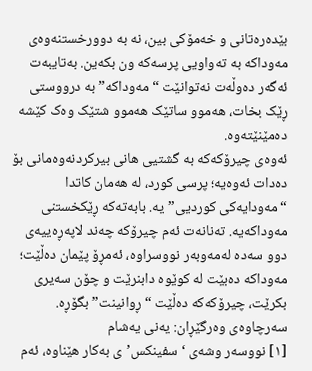بێدەرەتانی و خەمۆکی بین، نە بە دوورخستنەوەی مەوداکە بە تەواویی پرسەکە ون بکەین. بەتایبەت ئەگەر دەوڵەت نەتوانێت “مەوداکە” بە درووستی ڕێک بخات، هەموو ساتێک هەموو شتێک وەک کێشە دەمێنێتەوە.
ئەوەی چیرۆکەکە بە گشتیی هانی بیرکردنەوەمانی بۆ دەدات ئەوەیە؛ پرسی کورد، لە هەمان کاتدا “مەودایەکی کوردیی”یە. بابەتەکە ڕێکخستنی مەوداکەیە. تەنانەت ئەم چیرۆکە چەند لاپەڕەییەی دوو سەدە لەمەوبەر نووسراوە، ئەمڕۆ پێمان دەڵێت؛ مەوداکە دەبێت لە کوێوە دابنرێت و چۆن سەیری بکرێت، چیرۆکەکە دەڵێت “ڕوانینت” بگۆڕە.
سەرچاوەی وەرگێڕان: یەنی یەشام
[١] نووسەر وشەی ‘ سفینکس’ی بەکار هێناوە، ئەم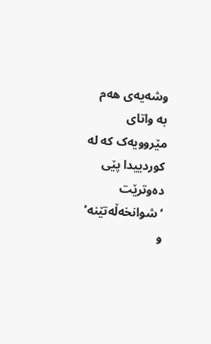وشەیەی هەم بە واتای مێروویەک کە لە کوردییدا پێی دەوترێت ‘شوانخەڵەتێنە’ و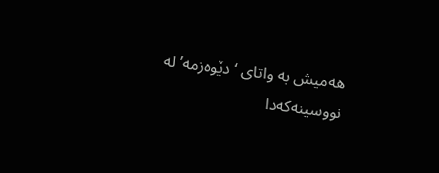هەمیش بە واتای ‘دێوەزمە’ لە نووسینەکەدا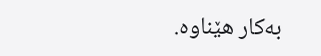بەکار هێناوە.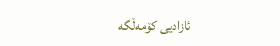ئازادیی کۆمەڵگە